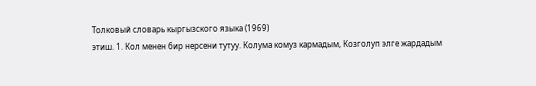Толковый словарь кыргызского языка (1969)
этиш. 1. Кол менен бир нерсени тутуу. Колума комуз кармадым, Козголуп элге жардадым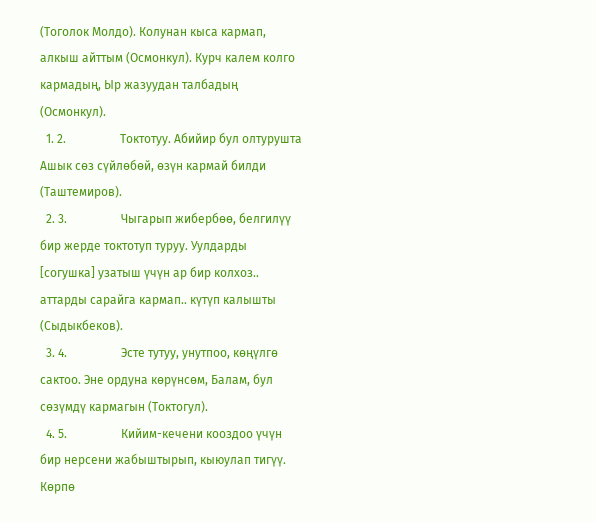(Тоголок Молдо). Колунан кыса кармап, алкыш айттым (Осмонкул). Курч калем колго кармадың, Ыр жазуудан талбадың (Осмонкул).
  1. 2.                  Токтотуу. Абийир бул олтурушта Ашык сөз сүйлөбөй, өзүн кармай билди (Таштемиров).
  2. 3.                  Чыгарып жибербөө, белгилүү бир жерде токтотуп туруу. Уулдарды [согушка] узатыш үчүн ар бир колхоз.. аттарды сарайга кармап.. күтүп калышты (Сыдыкбеков).
  3. 4.                  Эсте тутуу, унутпоо, көңүлгө сактоо. Эне ордуна көрүнсөм, Балам, бул сөзүмдү кармагын (Токтогул).
  4. 5.                  Кийим-кечени кооздоо үчүн бир нерсени жабыштырып, кыюулап тигүү. Көрпө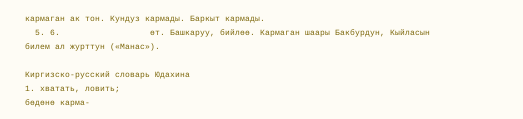кармаган ак тон. Кундуз кармады. Баркыт кармады.
  5. 6.                  өт. Башкаруу, бийлөө. Кармаган шаары Бакбурдун, Кыйласын билем ал журттун («Манас»).

Киргизско-русский словарь Юдахина
1. хватать, ловить;
бөдөнө карма-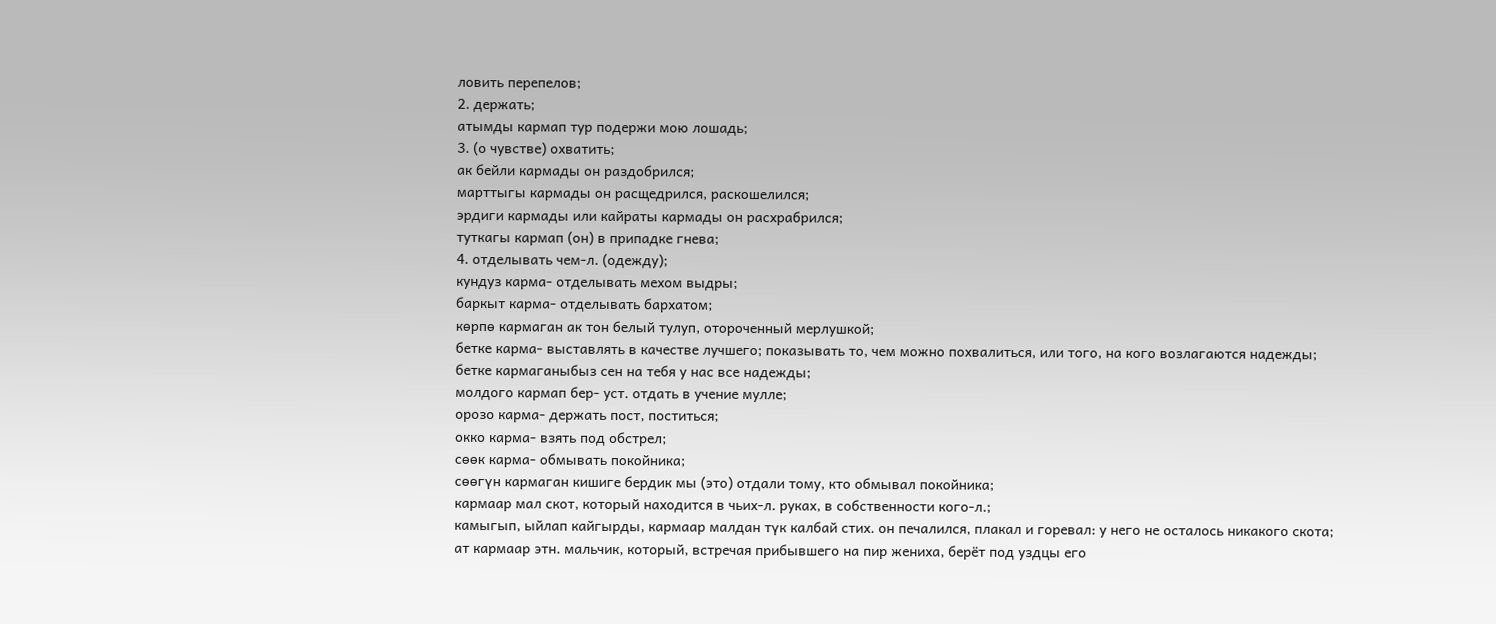ловить перепелов;
2. держать;
атымды кармап тур подержи мою лошадь;
3. (о чувстве) охватить;
ак бейли кармады он раздобрился;
марттыгы кармады он расщедрился, раскошелился;
эрдиги кармады или кайраты кармады он расхрабрился;
туткагы кармап (он) в припадке гнева;
4. отделывать чем-л. (одежду);
кундуз карма- отделывать мехом выдры;
баркыт карма- отделывать бархатом;
көрпө кармаган ак тон белый тулуп, отороченный мерлушкой;
бетке карма- выставлять в качестве лучшего; показывать то, чем можно похвалиться, или того, на кого возлагаются надежды;
бетке кармаганыбыз сен на тебя у нас все надежды;
молдого кармап бер- уст. отдать в учение мулле;
орозо карма- держать пост, поститься;
окко карма- взять под обстрел;
сөөк карма- обмывать покойника;
сөөгүн кармаган кишиге бердик мы (это) отдали тому, кто обмывал покойника;
кармаар мал скот, который находится в чьих-л. руках, в собственности кого-л.;
камыгып, ыйлап кайгырды, кармаар малдан түк калбай стих. он печалился, плакал и горевал: у него не осталось никакого скота;
ат кармаар этн. мальчик, который, встречая прибывшего на пир жениха, берёт под уздцы его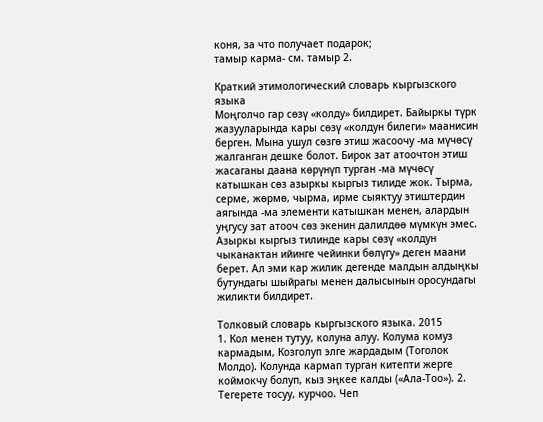коня, за что получает подарок;
тамыр карма- см. тамыр 2.

Краткий этимологический словарь кыргызского языка
Моңголчо гар сөзү «колду» билдирет. Байыркы түрк жазууларында кары сөзү «колдун билеги» маанисин берген. Мына ушул сөзгө этиш жасоочу -ма мүчөсү жалганган дешке болот. Бирок зат атоочтон этиш жасаганы даана көрүнүп турган -ма мүчөсү катышкан сөз азыркы кыргыз тилиде жок. Тырма, серме, жөрмө, чырма, ирме сыяктуу этиштердин аягында -ма элементи катышкан менен, алардын уңгусу зат атооч сөз экенин далилдөө мүмкүн эмес. Азыркы кыргыз тилинде кары сөзү «колдун чыканактан ийинге чейинки бөлүгу» деген маани берет. Ал эми кар жилик дегенде малдын алдыңкы бутундагы шыйрагы менен далысынын оросундагы жиликти билдирет.

Толковый словарь кыргызского языка. 2015
1. Кол менен тутуу, колуна алуу. Колума комуз кармадым, Козголуп элге жардадым (Тоголок Молдо). Колунда кармап турган китепти жерге коймокчу болуп, кыз эңкее калды («Ала-Тоо»). 2. Тегерете тосуу, курчоо. Чеп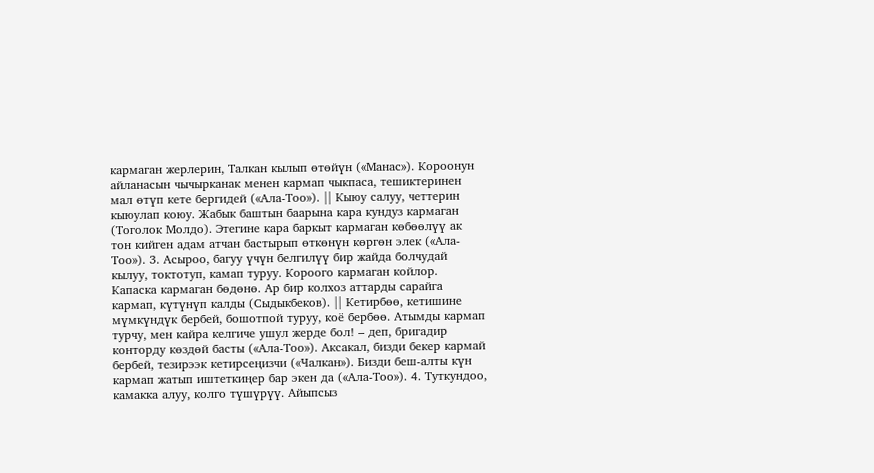кармаган жерлерин, Талкан кылып өтөйүн («Манас»). Короонун айланасын чычырканак менен кармап чыкпаса, тешиктеринен мал өтүп кете бергидей («Ала-Тоо»). || Кыюу салуу, четтерин кыюулап коюу. Жабык баштын баарына кара кундуз кармаган (Тоголок Молдо). Этегине кара баркыт кармаган көбөөлүү ак тон кийген адам атчан бастырып өткөнүн көргөн элек («Ала-Тоо»). 3. Асыроо, багуу үчүн белгилүү бир жайда болчудай кылуу, токтотуп, камап туруу. Короого кармаган койлор. Капаска кармаган бөдөнө. Ар бир колхоз аттарды сарайга кармап, күтүнүп калды (Сыдыкбеков). || Кетирбөө, кетишине мүмкүндүк бербей, бошотпой туруу, коё бербөө. Атымды кармап турчу, мен кайра келгиче ушул жерде бол! – деп, бригадир конторду көздөй басты («Ала-Тоо»). Аксакал, бизди бекер кармай бербей, тезирээк кетирсеңизчи («Чалкан»). Бизди беш-алты күн кармап жатып иштеткиңер бар экен да («Ала-Тоо»). 4. Туткундоо, камакка алуу, колго түшүрүү. Айыпсыз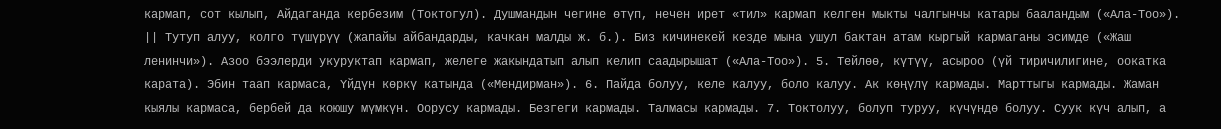кармап, сот кылып, Айдаганда кербезим (Токтогул). Душмандын чегине өтүп, нечен ирет «тил» кармап келген мыкты чалгынчы катары бааландым («Ала-Тоо»). || Тутуп алуу, колго түшүрүү (жапайы айбандарды, качкан малды ж. б.). Биз кичинекей кезде мына ушул бактан атам кыргый кармаганы эсимде («Жаш ленинчи»). Азоо бээлерди укуруктап кармап, желеге жакындатып алып келип саадырышат («Ала-Тоо»). 5. Тейлөө, күтүү, асыроо (үй тиричилигине, оокатка карата). Эбин таап кармаса, Үйдүн көркү катында («Мендирман»). 6. Пайда болуу, келе калуу, боло калуу. Ак көңүлү кармады. Марттыгы кармады. Жаман кыялы кармаса, бербей да коюшу мүмкүн. Оорусу кармады. Безгеги кармады. Талмасы кармады. 7. Токтолуу, болуп туруу, күчүндө болуу. Суук күч алып, а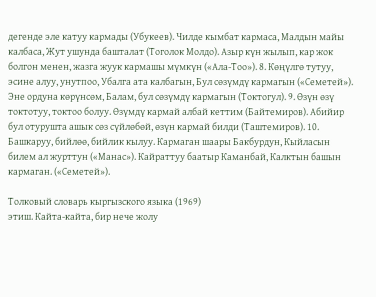дегенде эле катуу кармады (Убукеев). Чилде кымбат кармаса, Малдын майы калбаса, Жут ушунда башталат (Тоголок Молдо). Азыр күн жылып, кар жок болгон менен, жазга жуук кармашы мүмкүн («Ала-Тоо»). 8. Көңүлгө тутуу, эсине алуу, унутпоо, Убалга ата калбагын, Бул сөзүмдү кармагын («Семетей»). Эне ордуна көрүнсөм, Балам, бул сөзүмдү кармагын (Токтогул). 9. Өзүн өзү токтотуу, токтоо болуу. Өзүмдү кармай албай кеттим (Байтемиров). Абийир бул отурушта ашык сөз сүйлөбөй, өзүн кармай билди (Таштемиров). 10. Башкаруу, бийлөө, бийлик кылуу. Кармаган шаары Бакбурдун, Кыйласын билем ал журттун («Манас»). Кайраттуу баатыр Каманбай, Калктын башын кармаган. («Семетей»).

Толковый словарь кыргызского языка (1969)
этиш. Кайта-кайта, бир нече жолу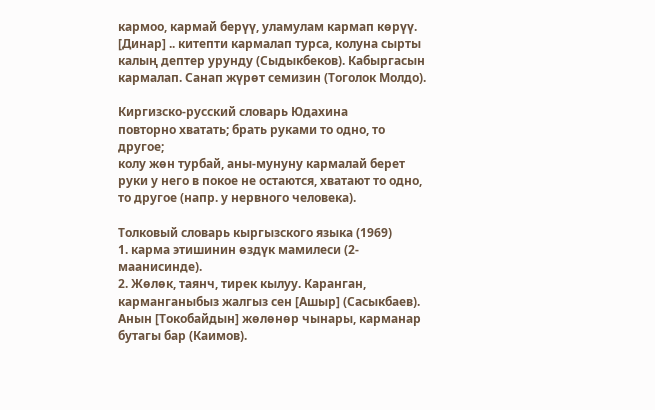кармоо, кармай берүү, уламулам кармап көрүү. [Динар] .. китепти кармалап турса, колуна сырты калың дептер урунду (Сыдыкбеков). Кабыргасын кармалап. Санап жүрөт семизин (Тоголок Молдо).

Киргизско-русский словарь Юдахина
повторно хватать; брать руками то одно, то другое;
колу жөн турбай, аны-мунуну кармалай берет руки у него в покое не остаются, хватают то одно, то другое (напр. у нервного человека).

Толковый словарь кыргызского языка (1969)
1. карма этишинин өздүк мамилеси (2-маанисинде).
2. Жөлөк, таянч, тирек кылуу. Каранган, карманганыбыз жалгыз сен [Ашыр] (Сасыкбаев). Анын [Токобайдын] жөлөнөр чынары, карманар бутагы бар (Каимов).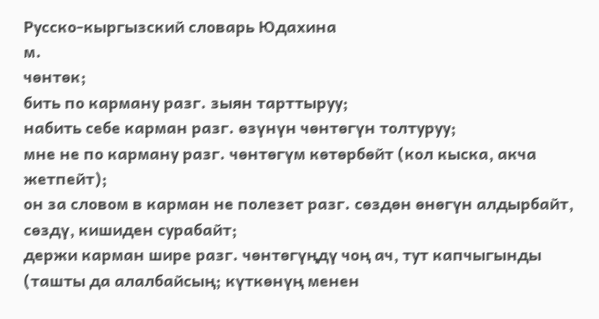Русско-кыргызский словарь Юдахина
м.
чөнтөк;
бить по карману разг. зыян тарттыруу;
набить себе карман разг. өзүнүн чөнтөгүн толтуруу;
мне не по карману разг. чөнтөгүм көтөрбөйт (кол кыска, акча жетпейт);
он за словом в карман не полезет разг. сөздөн өнөгүн алдырбайт, сөздү, кишиден сурабайт;
держи карман шире разг. чөнтөгүңдү чоң ач, тут капчыгынды (ташты да алалбайсың; күткөнүң менен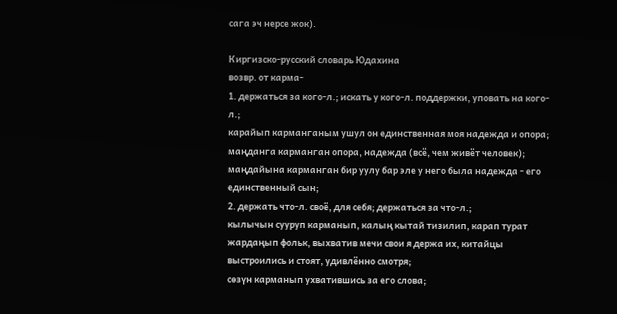сага эч нерсе жок).

Киргизско-русский словарь Юдахина
возвр. от карма-
1. держаться за кого-л.; искать у кого-л. поддержки, уповать на кого-л.;
карайып карманганым ушул он единственная моя надежда и опора;
маңданга карманган опора, надежда (всё, чем живёт человек);
маңдайына карманган бир уулу бар эле у него была надежда - его единственный сын;
2. держать что-л. своё, для себя; держаться за что-л.;
кылычын сууруп карманып, калың кытай тизилип, карап турат жардаңып фольк, выхватив мечи свои я держа их, китайцы выстроились и стоят, удивлённо смотря;
сөзүн карманып ухватившись за его слова;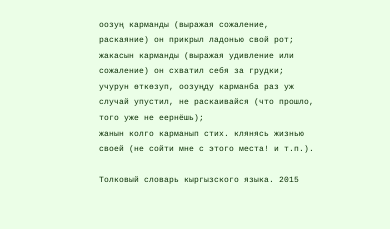оозуң карманды (выражая сожаление, раскаяние) он прикрыл ладонью свой рот;
жакасын карманды (выражая удивление или сожаление) он схватил себя за грудки;
учурун өткөзуп, оозуңду карманба раз уж случай упустил, не раскаивайся (что прошло, того уже не еернёшь);
жанын колго карманып стих. клянясь жизнью своей (не сойти мне с этого места! и т.п.).

Толковый словарь кыргызского языка. 2015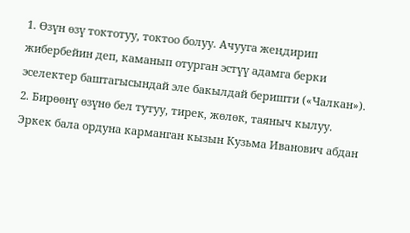1. Өзүн өзү токтотуу, токтоо болуу. Ачууга жеңдирип жибербейин деп, каманып отурган эстүү адамга берки эселектер баштагысындай эле бакылдай беришти («Чалкан»). 2. Бирөөнү өзүнө бел тутуу, тирек, жөлөк, таяныч кылуу. Эркек бала ордуна карманган кызын Кузьма Иванович абдан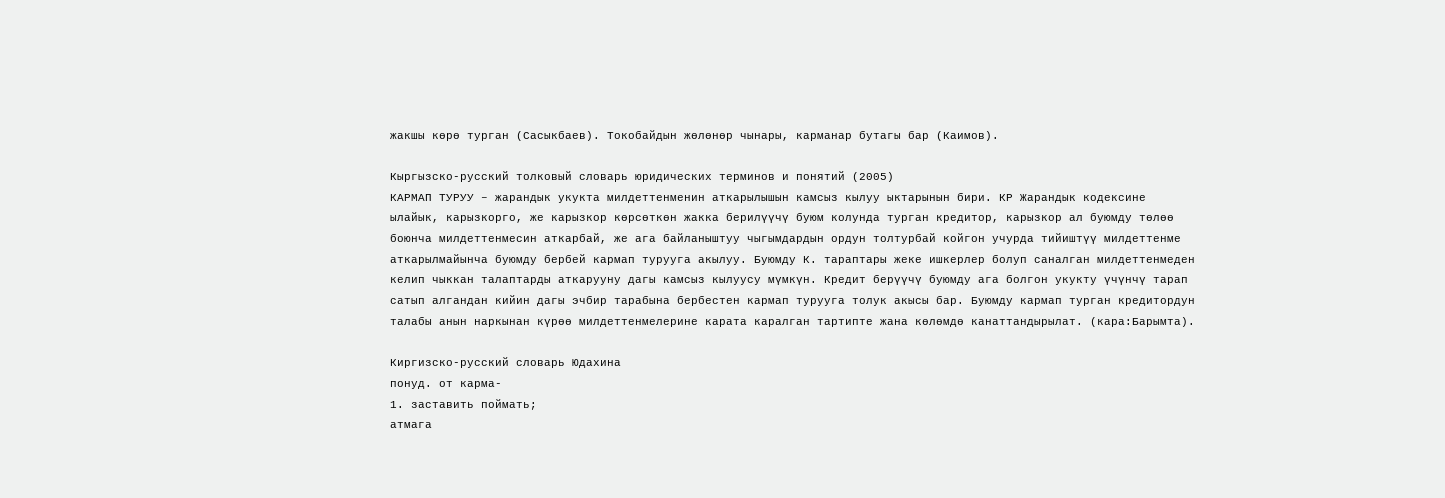жакшы көрө турган (Сасыкбаев). Токобайдын жөлөнөр чынары, карманар бутагы бар (Каимов).

Кыргызско-русский толковый словарь юридических терминов и понятий (2005)
КАРМАП ТУРУУ – жарандык укукта милдеттенменин аткарылышын камсыз кылуу ыктарынын бири. КР Жарандык кодексине ылайык, карызкорго, же карызкор көрсөткөн жакка берилүүчү буюм колунда турган кредитор, карызкор ал буюмду төлөө боюнча милдеттенмесин аткарбай, же ага байланыштуу чыгымдардын ордун толтурбай койгон учурда тийиштүү милдеттенме аткарылмайынча буюмду бербей кармап турууга акылуу. Буюмду К. тараптары жеке ишкерлер болуп саналган милдеттенмеден келип чыккан талаптарды аткарууну дагы камсыз кылуусу мүмкүн. Кредит берүүчү буюмду ага болгон укукту үчүнчү тарап сатып алгандан кийин дагы эчбир тарабына бербестен кармап турууга толук акысы бар. Буюмду кармап турган кредитордун талабы анын наркынан күрөө милдеттенмелерине карата каралган тартипте жана көлөмдө канаттандырылат. (кара:Барымта).

Киргизско-русский словарь Юдахина
понуд. от карма-
1. заставить поймать;
атмага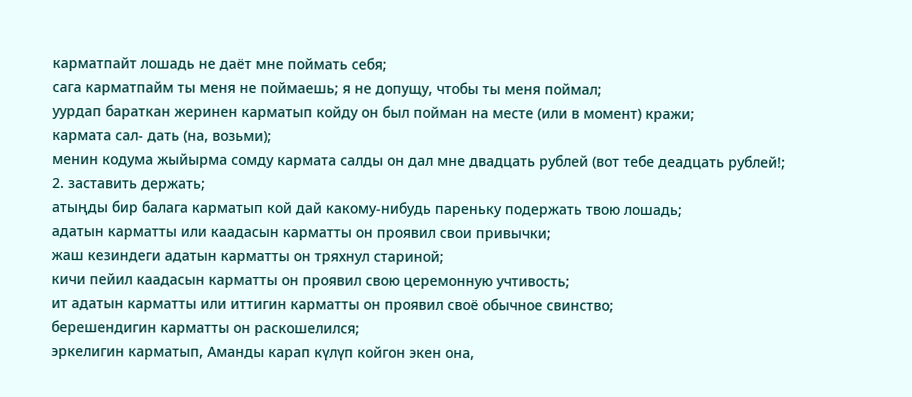карматпайт лошадь не даёт мне поймать себя;
сага карматпайм ты меня не поймаешь; я не допущу, чтобы ты меня поймал;
уурдап бараткан жеринен карматып койду он был пойман на месте (или в момент) кражи;
кармата сал- дать (на, возьми);
менин кодума жыйырма сомду кармата салды он дал мне двадцать рублей (вот тебе деадцать рублей!;
2. заставить держать;
атыңды бир балага карматып кой дай какому-нибудь пареньку подержать твою лошадь;
адатын карматты или каадасын карматты он проявил свои привычки;
жаш кезиндеги адатын карматты он тряхнул стариной;
кичи пейил каадасын карматты он проявил свою церемонную учтивость;
ит адатын карматты или иттигин карматты он проявил своё обычное свинство;
берешендигин карматты он раскошелился;
эркелигин карматып, Аманды карап күлүп койгон экен она,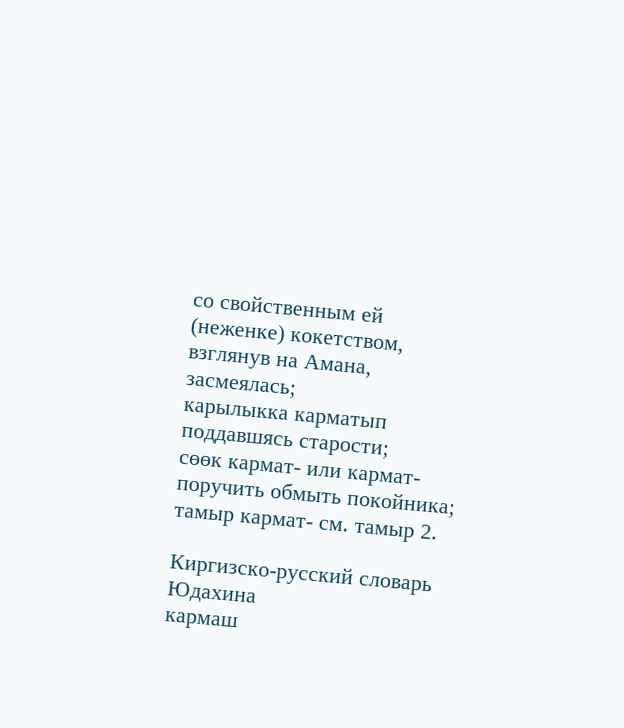со свойственным ей (неженке) кокетством, взглянув на Амана, засмеялась;
карылыкка карматып поддавшясь старости;
сөөк кармат- или кармат- поручить обмыть покойника;
тамыр кармат- см. тамыр 2.

Киргизско-русский словарь Юдахина
кармаш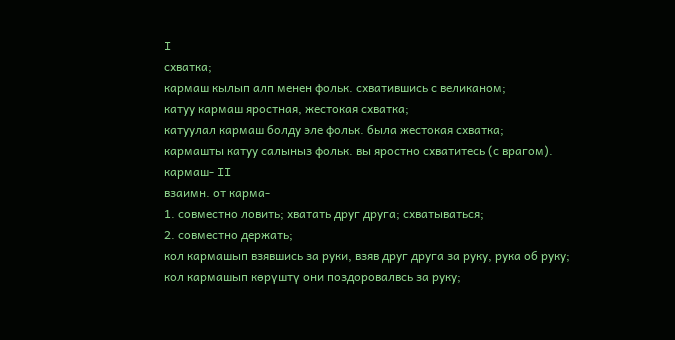I
схватка;
кармаш кылып алп менен фольк. схватившись с великаном;
катуу кармаш яростная, жестокая схватка;
катуулал кармаш болду эле фольк. была жестокая схватка;
кармашты катуу салыныз фольк. вы яростно схватитесь (с врагом).
кармаш- II
взаимн. от карма-
1. совместно ловить; хватать друг друга; схватываться;
2. совместно держать;
кол кармашып взявшись за руки, взяв друг друга за руку, рука об руку;
кол кармашып көрүштү они поздоровалвсь за руку;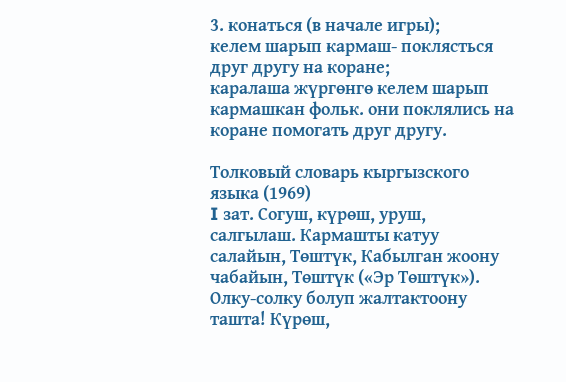3. конаться (в начале игры);
келем шарып кармаш- поклясться друг другу на коране;
каралаша жүргөнгө келем шарып кармашкан фольк. они поклялись на коране помогать друг другу.

Толковый словарь кыргызского языка (1969)
I зат. Согуш, күрөш, уруш, салгылаш. Кармашты катуу салайын, Төштүк, Кабылган жоону чабайын, Төштүк («Эр Төштүк»). Олку-солку болуп жалтактоону ташта! Күрөш,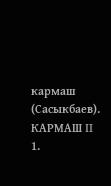кармаш (Сасыкбаев).
КАРМАШ II 1.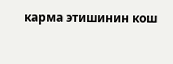карма этишинин кош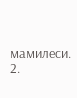мамилеси.
2.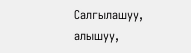Салгылашуу, алышуу,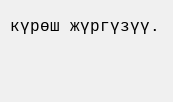күрөш жүргүзүү.